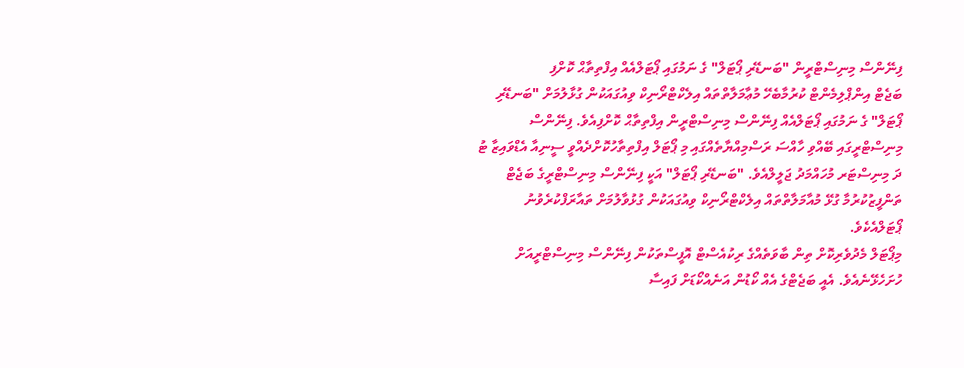ފިނޭންސް މިނިސްޓްރީން "ބަނޑޭރި ޕޯޓަލް" ގެ ނަމުގައި ޕޯޓަލްއެއް އިފްތިތާޙް ކޮށްފި
ބަޖެޓް އިންޕްލިމެންޓް ކުރުމާބެހޭ މުޢާމަލާތްތައް އިލެކްޓްރޯނިކް ވިއުގައަކުން ގުޅާލުމަށް "ބަނޑޭރި ޕޯޓަލް" ގެ ނަމުގައި ޕޯޓަލްއެއް ފިނޭންސް މިނިސްޓްރީން އިފްތިތާޙް ކޮށްފިއެވެ. ފިނޭންސް މިނިސްޓްރީގައި ބޭއްވި ހާއްސަ ރަސްމިއްޔާތެއްގައި މި ޕޯޓަލް އިފްތިތާހުކޮށްދެއްވީ ސީނިއާ އެޑްވައިޒާ ޓު ދަ މިނިސްޓަރ މުހައްމަދު ޖަލީލްއެވެ. "ބަނޑޭރި ޕޯޓަލް" އަކީ ފިނޭންސް މިނިސްޓްރީގެ ބަޖެޓް ތަންފީޒުކުރުމާ ގުޅޭ މުއާމަލާތްތައް އިލެކްޓްރޯނިކް ވިއުގައަކުން ގުޅުވާލުމަށް ތައާރަފްކުރެވުނު ޕޯޓަލްއެކެވެ.
މިޕޯޓަލް މެދުވެރިކޮށް ތިން ބާވަތެއްގެ ރިކުއެސްޓް އޮފީސްތަކުން ފިނޭންސް މިނިސްޓްރީއަށް ހުށަހެޅޭނެއެވެ. އެއީ ބަޖެޓްގެ އެއް ކޯޑުން އަނެއްކޯޑަށް ފައިސާ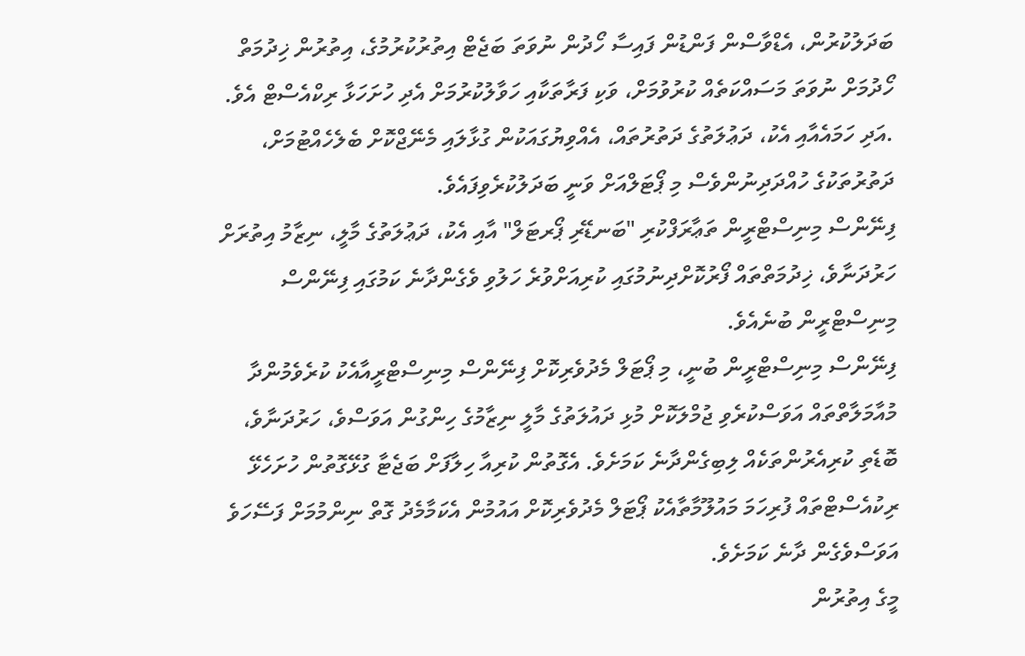ބަދަލުކުރުން، އެޑްވާސްން ފަންޑުން ފައިސާ ހޯދުން ނުވަތަ ބަޖެޓް އިތުރުކުރުމުގެ، އިތުރުން ޚިދުމަތް ހޯދުމަށް ނުވަތަ މަސައްކަތެއް ކުރުވުމަށް، ވަކި ފަރާތަކާއި ހަވާލުކުރުމަށް އެދި ހުށަހަޅާ ރިކްއެސްޓް އެވެ. .އަދި ހަމައެއާއި އެކު، ދަޢުލަތުގެ ދަތުރުތައް، އެއްވިޔުގައަކުން ގުޅާލައި މެނޭޖްކޮށް ބެލެހެއްޓުމަށް، ދަތުރުތަކުގެ ހުއްދަދިނުންވެސް މި ޕޯޓަލްއަށް ވަނީ ބަދަލުކުރެވިފައެވެ.
ފިނޭންސް މިނިސްޓްރީން ތަޢާރަފްކުރި "ބަނޑޭރި ޕޯރޓަލް" އާއި އެކު، ދަޢުލަތުގެ މާލީ، ނިޒާމު އިތުރަށް ހަރުދަނާވެ، ޚިދުމަތްތައް ފޯރުކޮށްދިނުމުގައި ކުރިއަށްވުރެ ހަލުވި ވެގެންދާނެ ކަމުގައި ފިނޭންސް މިނިސްޓްރީން ބުނެއެވެ.
ފިނޭންސް މިނިސްޓްރީން ބުނީ، މި ޕޯޓަލް މެދުވެރިކޮށް ފިނޭންސް މިނިސްޓްރީއާއެކު ކުރެވެމުންދާ މުއާމަލާތްތައް އަވަސްކުރެވި ޖުމްލަކޮށް މުޅި ދައުލަތުގެ މާލީ ނިޒާމުގެ ހިންގުން އަވަސްވެ، ހަރުދަނާވެ، ބޮޑެތި ކުރިއެރުންތަކެއް ލިބިގެންދާނެ ކަމަށެވެ. އެގޮތުން ކުރިއާ ހިލާފަށް ބަޖެޓާ ގުޅޭގޮތުން ހުށަހެޅޭ ރިކުއެސްޓްތައް ފުރިހަމަ މައުލޫމާތާއެކު ޕޯޓަލް މެދުވެރިކޮށް އައުމުން އެކަމާމެދު ގޮތް ނިންމުމަށް ފަސޭހަވެ އަވަސްވެގެން ދާނެ ކަމަށެވެ.
މީގެ އިތުރުން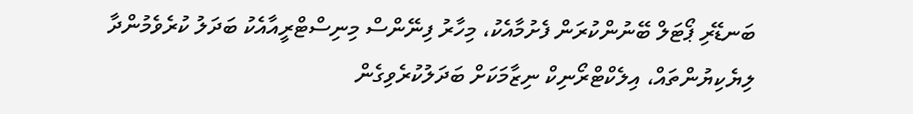ބަނޑޭރި ޕޯޓަލް ބޭނުންކުރަން ފެށުމާއެކު، މިހާރު ފިނޭންސް މިނިސްޓްރީއާއެކު ބަދަލު ކުރެވެމުންދާ ލިޔެކިޔުންތައް، އިލެކްޓްރޯނިކް ނިޒާމަކަށް ބަދަލުކުރެވިގެން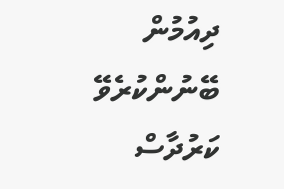ދިއުމުން ބޭނުންކުރެވޭ ކަރުދާސް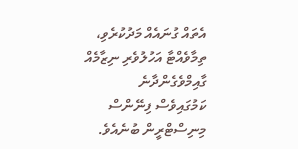އެތައް ގުނައެއް މަދުކުރެވި، ތިމާވެއްޓާ އަހުލުވެރި ނިޒާމެއް ގާއިމްވެގެންދާނެ ކަމުގައިވެސް ފިނޭންސް މިނިސްޓްރީން ބުނެއެވެ.